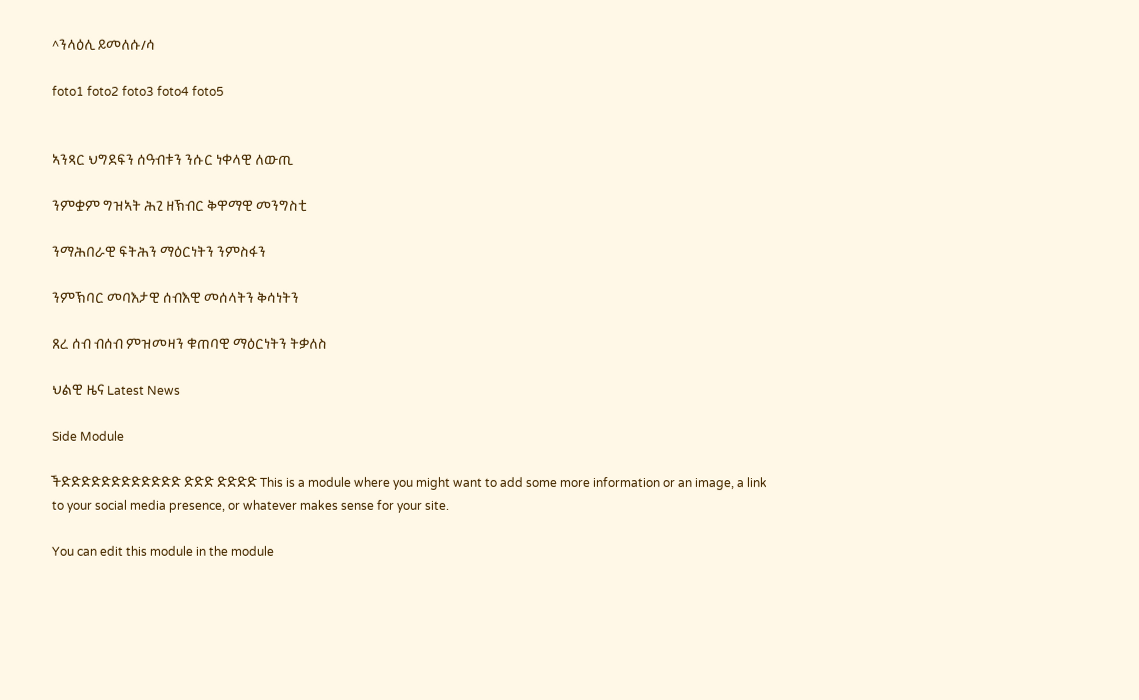^ንላዕሊ ይመለሱ/ሳ

foto1 foto2 foto3 foto4 foto5


ኣንጻር ህግደፍን ሰዓብቱን ንሱር ነቀላዊ ለውጢ

ንምቋም ግዝኣት ሕጊ ዘኽብር ቅዋማዊ መንግስቲ

ንማሕበራዊ ፍትሕን ማዕርነትን ንምስፋን

ንምኽባር መባእታዊ ሰብእዊ መሰላትን ቅሳነትን

ጸረ ሰብ ብሰብ ምዝመዛን ቁጠባዊ ማዕርነትን ትቃለስ

ህልዊ ዜና Latest News

Side Module

ችድድድድድድድድድድድድ ድድድ ድድድድ This is a module where you might want to add some more information or an image, a link to your social media presence, or whatever makes sense for your site.

You can edit this module in the module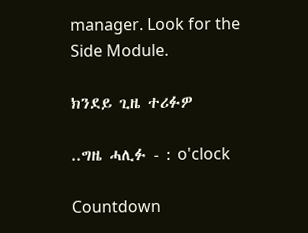manager. Look for the Side Module.

ክንደይ ጊዜ ተሪፉዎ

..ግዜ ሓሊፉ - : o'clock

Countdown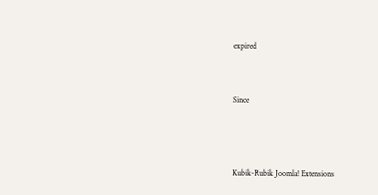expired


Since



Kubik-Rubik Joomla! Extensions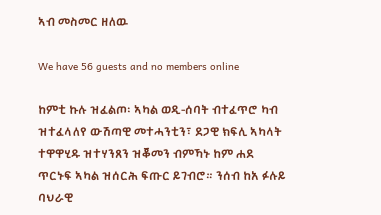ኣብ መስመር ዘለዉ

We have 56 guests and no members online

ከምቲ ኩሉ ዝፈልጦ፡ ኣካል ወዲ-ሰባት ብተፈጥሮ ካብ ዝተፈላለየ ውሽጣዊ መተሓንቲን፣ ደጋዊ ክፍሊ ኣካላት ተዋዋሂዱ ዝተሃንጸን ዝቖመን ብምኻኑ ከም ሐደ ጥርኑፍ ኣካል ዝሰርሕ ፍጡር ይገብሮ። ንሰብ ከአ ፉሉይ ባህራዊ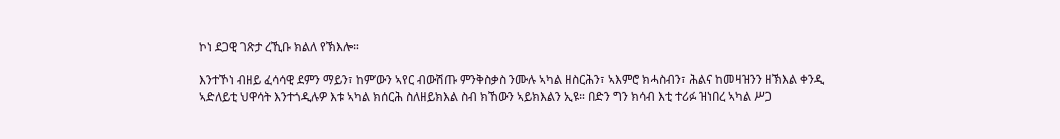ኮነ ደጋዊ ገጽታ ረኺቡ ክልለ የኽእሎ።

እንተኾነ ብዘይ ፈሳሳዊ ደምን ማይን፣ ከም’ውን ኣየር ብውሽጡ ምንቅስቃስ ንሙሉ ኣካል ዘስርሕን፣ ኣእምሮ ክሓስብን፣ ሕልና ከመዛዝንን ዘኽእል ቀንዲ ኣድለይቲ ህዋሳት እንተጎዲሉዎ እቱ ኣካል ክሰርሕ ስለዘይክእል ስብ ክኸውን ኣይክእልን ኢዩ። በድን ግን ክሳብ እቲ ተሪፉ ዝነበረ ኣካል ሥጋ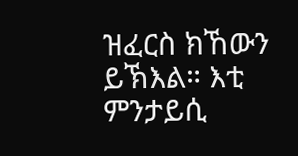ዝፈርስ ክኸውን ይኽእል። እቲ ምንታይሲ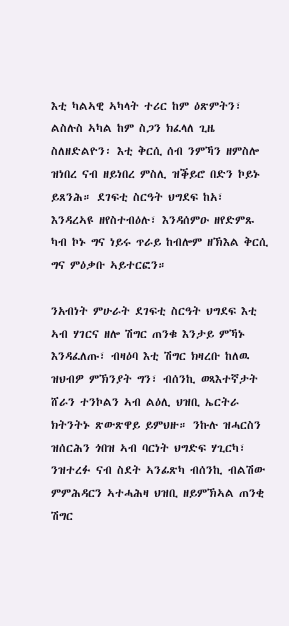እቲ ካልኣዊ ኣካላት ተሪር ከም ዕጽምትን፣ ልስሉስ ኣካል ከም ስጋን ክፈላለ ጊዜ ስለዘድልዮን፡ እቲ ቅርሲ ሰብ ንምኻን ዘምስሎ ዝነበረ ናብ ዘይነበረ ምስሊ ዝቕይሮ በድን ኮይኑ ይጸንሕ። ደገፍቲ ስርዓት ህግደፍ ከአ፣ እንዳረኣዩ ዘየስተብዕሉ፣ እንዳሰምዑ ዘየድምጹ ካብ ኮኑ ግና ነይሩ ጥራይ ከብሎም ዘኽእል ቅርሲ ግና ምዕቃቡ ኣይተርፎን።

ንአብነት ምሁራት ደገፍቲ ስርዓት ህግደፍ እቲ ኣብ ሃገርና ዘሎ ሽግር ጠንቁ እንታይ ምኻኑ እንዳፈለጡ፣ ብዛዕባ እቲ ሽግር ክዛረቡ ከለዉ ዝህብዎ ምኽንያት ግን፣ ብሰንኪ ወጻእተኛታት ሸራን ተንኮልን ኣብ ልዕሊ ህዝቢ ኤርትራ ክትንትኑ ጽውጽዋይ ይምህዙ። ንኩሉ ዝሓርስን ዝሰርሕን ጎበዝ ኣብ ባርነት ህግድፍ ሃጊርካ፣ ንዝተረፉ ናብ ስደት ኣንፊጽካ ብሰንኪ ብልሽው ምምሕዳርን ኣተሓሕዛ ህዝቢ ዘይምኽኣል ጠንቂ ሽግር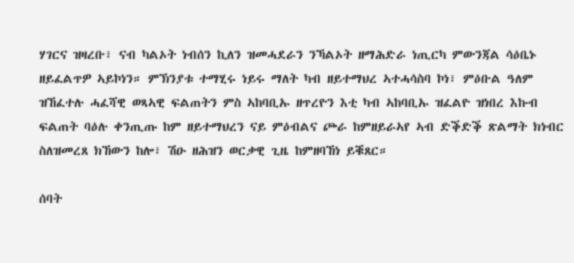ሃገርና ዝዛረቡ፣ ናብ ካልኦት ነብሰን ኪለን ዝመሓደራን ንኻልኦት ዘማሕድራ ነጢርካ ምውንጃል ሳዕቤኑ ዘይፈልጥዎ ኣይኮነን። ምኽንያቱ ተማሂሩ ነይሩ ማለት ካብ ዘይተማህረ ኣተሓሳስባ ኮነ፣ ምዕቡል ዓለም ዝኸፈተሉ ሓፈሻዊ ወጻኣዊ ፍልጠትን ምስ ኣከባቢኡ ዘጥረዮን እቲ ካብ ኣከባቢኡ ዝፈልዮ ዝነበረ እኩብ ፍልጠት ባዕሉ ቀንጢጡ ከም ዘይተማህረን ናይ ምዕብልና ጮራ ከምዘይራኣየ ኣብ ድቕድቕ ጽልማት ክነብር ስለዝመረጸ ክኸውን ከሎ፣ ሽዑ ዘሕዝን ወርቃዊ ጊዜ ከምዘባኸነ ይቑጸር።

ሰባት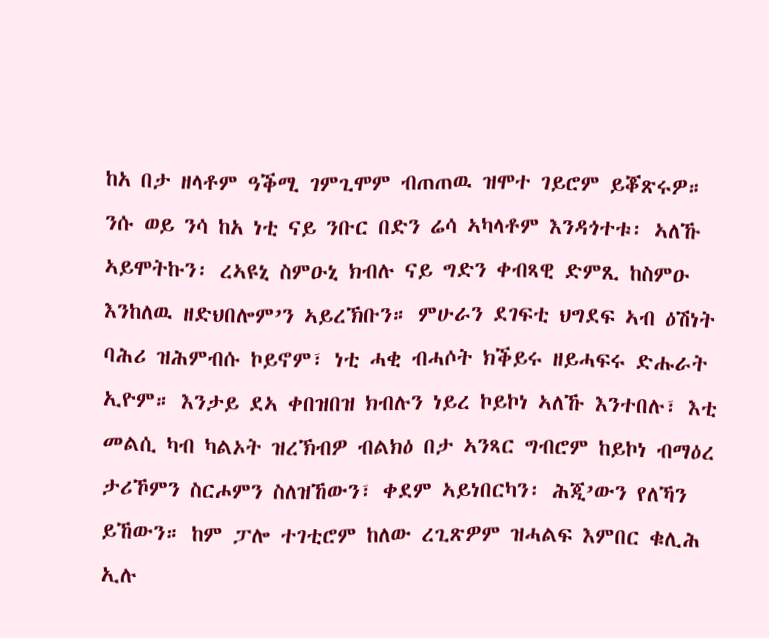ከአ በታ ዘላቶም ዓቕሚ ገምጊሞም ብጠጠዉ ዝሞተ ገይሮም ይቖጽሩዎ። ንሱ ወይ ንሳ ከአ ነቲ ናይ ንቡር በድን ሬሳ ኣካላቶም እንዳጎተቱ፡ ኣለኹ ኣይሞትኩን፡ ረኣዩኒ ስምዑኒ ክብሉ ናይ ግድን ቀብጻዊ ድምጺ ከስምዑ እንከለዉ ዘድህበሎም’ን ኣይረኽቡን። ምሁራን ደገፍቲ ህግደፍ ኣብ ዕሽነት ባሕሪ ዝሕምብሱ ኮይኖም፣ ነቲ ሓቂ ብሓሶት ክቕይሩ ዘይሓፍሩ ድሑራት ኢዮም። እንታይ ደኣ ቀበዝበዝ ክብሉን ነይረ ኮይኮነ ኣለኹ እንተበሉ፣ እቲ መልሲ ካብ ካልኦት ዝረኽብዎ ብልክዕ በታ ኣንጻር ግብሮም ከይኮነ ብማዕረ ታሪኾምን ስርሖምን ስለዝኸውን፣ ቀደም ኣይነበርካን፡ ሕጂ’ውን የለኻን ይኸውን። ከም ፓሎ ተገቲሮም ከለው ረጊጽዎም ዝሓልፍ እምበር ቁሊሕ ኢሉ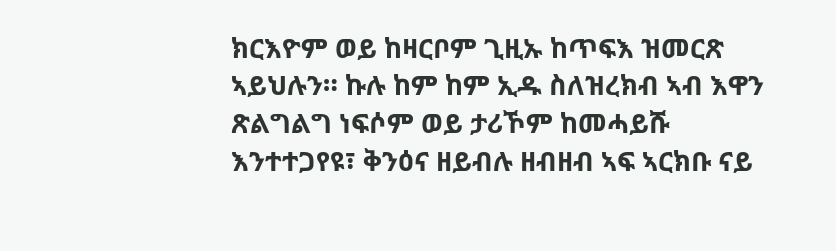ክርእዮም ወይ ከዛርቦም ጊዚኡ ከጥፍእ ዝመርጽ ኣይህሉን። ኩሉ ከም ከም ኢዱ ስለዝረክብ ኣብ እዋን ጽልግልግ ነፍሶም ወይ ታሪኾም ከመሓይሹ እንተተጋየዩ፣ ቅንዕና ዘይብሉ ዘብዘብ ኣፍ ኣርክቡ ናይ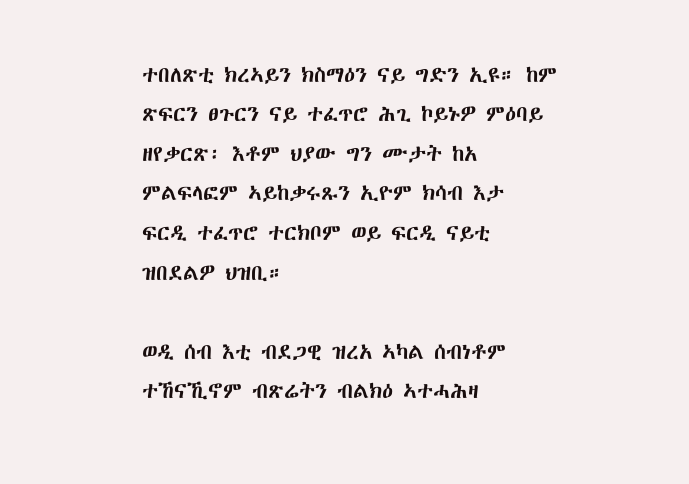ተበለጽቲ ክረኣይን ክስማዕን ናይ ግድን ኢዩ። ከም ጽፍርን ፀጉርን ናይ ተፈጥሮ ሕጊ ኮይኑዎ ምዕባይ ዘየቃርጽ፡ እቶም ህያው ግን ሙታት ከአ ምልፍላፎም ኣይከቃሩጹን ኢዮም ክሳብ እታ ፍርዲ ተፈጥሮ ተርክቦም ወይ ፍርዲ ናይቲ ዝበደልዎ ህዝቢ።

ወዲ ሰብ እቲ ብደጋዊ ዝረአ ኣካል ሰብነቶም ተኸናኺኖም ብጽሬትን ብልክዕ ኣተሓሕዛ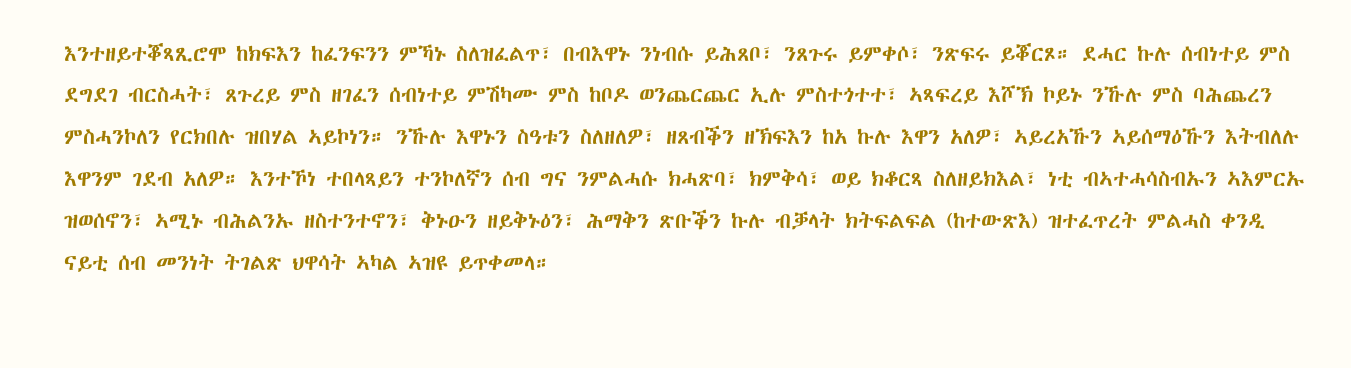እንተዘይተቖጻጺሮሞ ከክፍእን ከፈንፍንን ምኻኑ ስለዝፈልጥ፣ በብእዋኑ ንነብሱ ይሕጸቦ፣ ንጸጉሩ ይምቀሶ፣ ንጽፍሩ ይቖርጾ። ደሓር ኩሉ ሰብነተይ ምስ ደግደገ ብርስሓት፣ ጸጉረይ ምስ ዘገፈን ሰብነተይ ምሽካሙ ምስ ከቦዶ ወንጨርጨር ኢሉ ምስተጎተተ፣ ኣጻፍረይ እሾኽ ኮይኑ ንኹሉ ምስ ባሕጨረን ምስሓንኮለን የርክበሉ ዝበሃል ኣይኮነን። ንኹሉ እዋኑን ስዓቱን ስለዘለዎ፣ ዘጸብቕን ዘኽፍእን ከአ ኩሉ እዋን አለዎ፣ ኣይረአኹን ኣይሰማዕኹን እትብለሉ እዋንም ገደብ አለዎ። እንተኾነ ተበላጻይን ተንኮለኛን ሰብ ግና ንምልሓሱ ክሓጽባ፣ ክምቅሳ፣ ወይ ክቆርጻ ስለዘይክእል፣ ነቲ ብኣተሓሳስብኡን ኣእምርኡ ዝወሰኖን፣ ኣሚኑ ብሕልንኡ ዘስተንተኖን፣ ቅኑዑን ዘይቅኑዕን፣ ሕማቅን ጽቡቕን ኩሉ ብቓላት ክትፍልፍል (ከተውጽእ) ዝተፈጥረት ምልሓስ ቀንዲ ናይቲ ሰብ መንነት ትገልጽ ህዋሳት ኣካል ኣዝዩ ይጥቀመላ።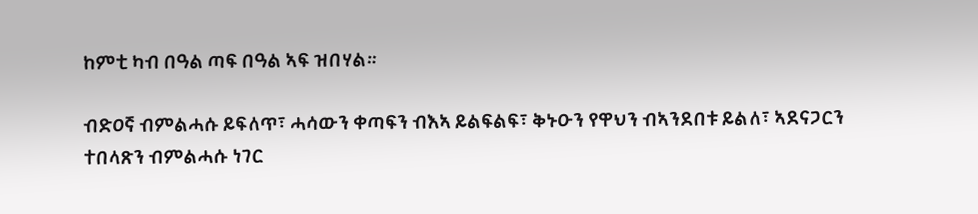ከምቲ ካብ በዓል ጣፍ በዓል ኣፍ ዝበሃል።

ብድዐኛ ብምልሓሱ ይፍለጥ፣ ሓሳውን ቀጣፍን ብእኣ ይልፍልፍ፣ ቅኑዑን የዋህን ብኣንደበቱ ይልለ፣ ኣደናጋርን ተበላጽን ብምልሓሱ ነገር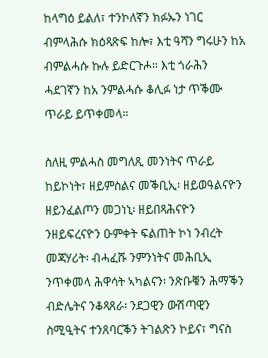ከላግዕ ይልለ፣ ተንኮለኛን ክፉኡን ነገር ብምላሕሱ ክዕጻጽፍ ከሎ፣ እቲ ዓሻን ግሩሁን ከአ ብምልሓሱ ኩሉ ይድርጉሖ። እቲ ጎራሕን ሓደገኛን ከአ ንምልሓሱ ቆሊፉ ነታ ጥቕሙ ጥራይ ይጥቀመላ።

ስለዚ ምልሓስ መግለጺ መንነትና ጥራይ ከይኮነት፣ ዘይምስልና መቕቢኢ፡ ዘይወዓልናዮን ዘይንፈልጦን መጋነኒ፡ ዘይበጻሕናዮን ንዘይፍረናዮን ዑምቀት ፍልጠት ኮነ ንብረት መጃሃሪት፡ ብሓፈሹ ንምንነትና መሕቢኢ ንጥቀመላ ሕዋሳት ኣካልናን፡ ንጽቡቑን ሕማቕን ብድሌትና ንቆጻጸራ፡ ንደጋዊን ውሽጣዊን ስሚዒትና ተንጸባርቕን ትገልጽን ኮይና፣ ግናስ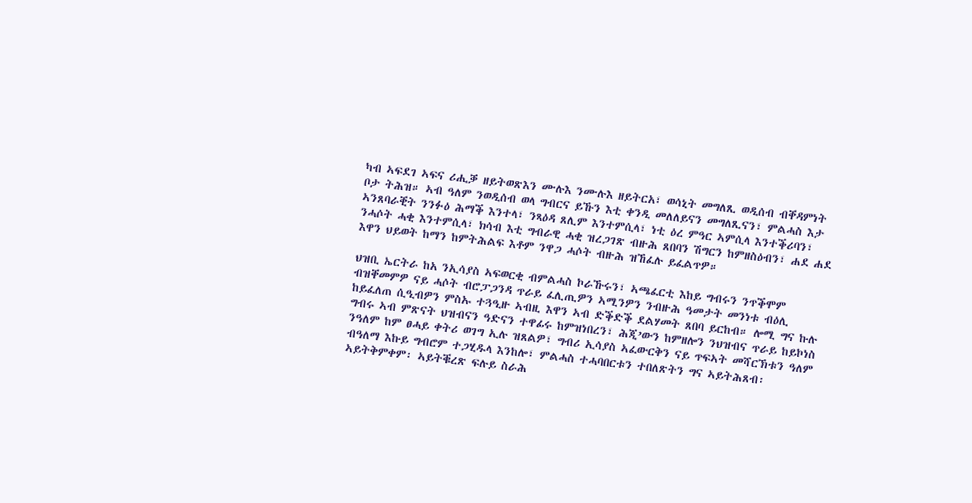ካብ ኣፍደገ ኣፍና ሪሒቓ ዘይትወጽእን ሙሉእ ንሙሉእ ዘይትርአ፣ ወሳኒት መግለጺ ወዲሰብ ብቐዳምነት ቦታ ትሕዝ። ኣብ ዓለም ንወዲሰብ ወላ ግብርና ይኹን እቲ ቀንዲ መለለይናን መግለጺናን፣ ምልሓስ እታ ኣንጸባራቒት ንንፉዕ ሕማቕ እንተላ፣ ንጻዕዳ ጸሊም እንተምሲላ፣ ነቲ ዕረ ምዓር ኣምሲላ እንተቕሪባን፣ ንሓሶት ሓቂ እንተምሲላ፣ ክሳብ እቲ ግብራዊ ሓቂ ዝረጋገጽ ብዙሕ ጸበባን ሽግርን ከምዘስዕብን፣ ሐደ ሐደ እዋን ህይወት ከማን ከምትሕልፍ እቶም ንዋጋ ሓሶት ብዙሕ ዝኸፈሉ ይፈልጥዎ።

ህዝቢ ኤርትራ ከአ ንኢሳያስ ኣፍወርቂ ብምልሓስ ኮራኹሩን፣ ኣጫፈርቲ እከይ ግብሩን ንጥቕሞም ብዝቐመምዎ ናይ ሓሶት ብሮፓጋንዳ ጥራይ ፈሊጢዎን ኣሚንዎን ንብዙሕ ዓመታት መንነቱ ብዕሊ ከይፈለጠ ሲዒብዎን ምስኡ ተጓዒዙ ኣብዚ እዋን ኣብ ድቕድቕ ደልሃመት ጸበባ ይርከብ። ሎሚ ግና ኩሉ ግብሩ ኣብ ምጽናት ህዝብናን ዓድናን ተዋፊሩ ከምዝነበረን፣ ሕጂ’ውን ከምዘሎን ንህዝብና ጥራይ ከይኮነስ ንዓለም ከም ፀሓይ ቀትሪ ወገግ ኢሉ ዝጸልዎ፣ ግብሪ ኢሳያስ ኣፈውርቅን ናይ ጥፍኣት መሻርኽቱን ዓለም ብዓለማ እኩይ ግብሮም ተጋሂዱላ እንከሎ፣ ምልሓስ ተሓባበርቱን ተበለጽትን ግና ኣይትሕጸብ፡ ኣይትቅምቀም፡ ኣይትቑረጽ ፍሉይ ስራሕ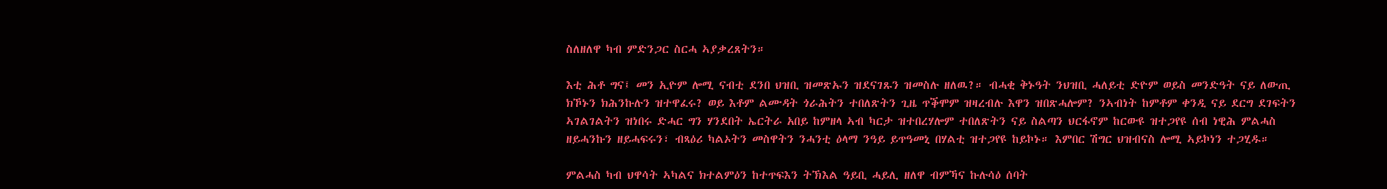ስለዘለዋ ካብ ምድንጋር ስርሓ ኣያቃረጸትን።

እቲ ሕቶ ግና፤ መን ኢዮም ሎሚ ናብቲ ደንበ ህዝቢ ዝመጽኡን ዝደናገጹን ዝመስሉ ዘለዉ?። ብሓቂ ቅኑዓት ንህዝቢ ሓለይቲ ድዮም ወይስ መንድዓት ናይ ለውጢ ክኾኑን ክሕንኩሉን ዝተዋፈሩ? ወይ እቶም ልሙዳት ጎራሕትን ተበለጽትን ጊዜ ጥቕሞም ዝዛረብሉ እዋን ዝበጽሓሎም? ንኣብነት ከምቶም ቀንዲ ናይ ደርግ ደገፍትን ኣገልገልትን ዝነበሩ ድሓር ግን ሃንደበት ኤርትራ አበይ ከምዘላ ኣብ ካርታ ዝተበረሃሎም ተበለጽትን ናይ ስልጣን ህርፋኖም ከርውዩ ዝተጋየዩ ሰብ ነዊሕ ምልሓስ ዘይሓንኩን ዘይሓፍሩን፣ ብጻዕሪ ካልኦትን መስዋትን ንሓንቲ ዕላማ ንዓይ ይጥዓመኒ በሃልቲ ዝተጋየዩ ከይኮኑ። እምበር ሽግር ህዝብናስ ሎሚ ኣይኮነን ተጋሂዱ።

ምልሓስ ካብ ህዋሳት ኣካልና ክተልምዕን ከተጥፍእን ትኽእል ዓይቢ ሓይሊ ዘለዋ ብምኻና ኩሉሳዕ ሰባት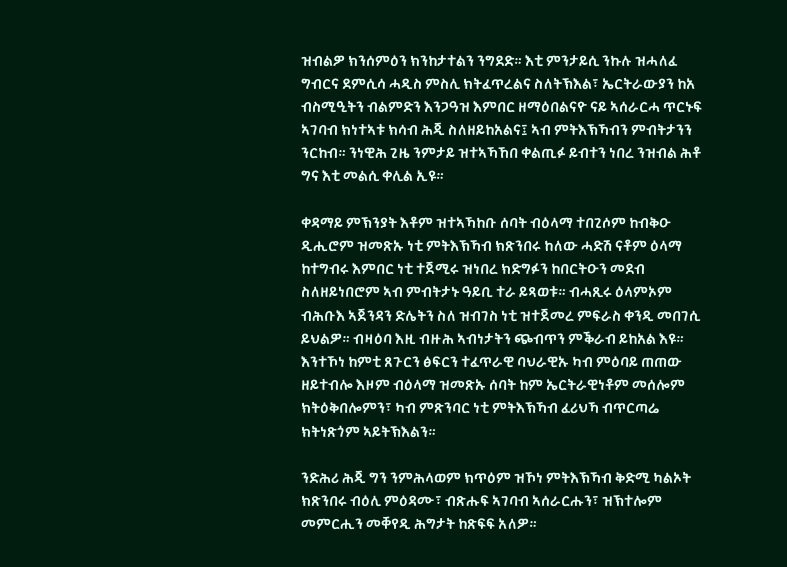ዝብልዎ ክንሰምዕን ክንከታተልን ንግደድ። እቲ ምንታይሲ ንኩሉ ዝሓለፈ ግብርና ደምሲሳ ሓዲስ ምስሊ ክትፈጥረልና ስለትኽእል፣ ኤርትራውያን ከአ ብስሚዒትን ብልምድን እንጋዓዝ እምበር ዘማዕበልናዮ ናይ ኣሰራርሓ ጥርኑፍ ኣገባብ ክነተኣቱ ክሳብ ሕጂ ስለዘይከአልና፤ ኣብ ምትእኽኻብን ምብትታንን ንርከብ። ንነዊሕ ጊዜ ንምታይ ዝተኣኻኸበ ቀልጢፉ ይብተን ነበረ ንዝብል ሕቶ ግና እቲ መልሲ ቀሊል ኢዩ።

ቀዳማይ ምኽንያት እቶም ዝተኣኻከቡ ሰባት ብዕላማ ተበጊሶም ከብቅዑ ዲሒሮም ዝመጽኡ ነቲ ምትእኽኻብ ክጽንበሩ ከለው ሓድሽ ናቶም ዕላማ ከተግብሩ እምበር ነቲ ተጀሚሩ ዝነበረ ክድግፉን ከበርትዑን መደብ ስለዘይነበሮም ኣብ ምብትታኑ ዓይቢ ተራ ይጻወቱ። ብሓጺሩ ዕላምኦም ብሕቡእ ኣጀንዳን ድሌትን ስለ ዝብገስ ነቲ ዝተጀመረ ምፍራስ ቀንዲ መበገሲ ይህልዎ። ብዛዕባ እዚ ብዙሕ ኣብነታትን ጭብጥን ምቕራብ ይከአል እዩ። እንተኾነ ከምቲ ጸጉርን ፅፍርን ተፈጥራዊ ባህራዊኡ ካብ ምዕባይ ጠጠው ዘይተብሎ እዞም ብዕላማ ዝመጽኡ ሰባት ከም ኤርትራዊነቶም መሰሎም ክትዕቅበሎምን፣ ካብ ምጽንባር ነቲ ምትእኽኻብ ፈሪህኻ ብጥርጣሬ ክትነጽጎም ኣይትኽእልን።

ንድሕሪ ሕጂ ግን ንምሕላወም ክጥዕም ዝኾነ ምትእኽኻብ ቅድሚ ካልኦት ክጽንበሩ ብዕሊ ምዕዳሙ፣ ብጽሑፍ ኣገባብ ኣሰራርሑን፣ ዝኽተሎም መምርሒን መቐየዲ ሕግታት ከጽፍፍ አለዎ።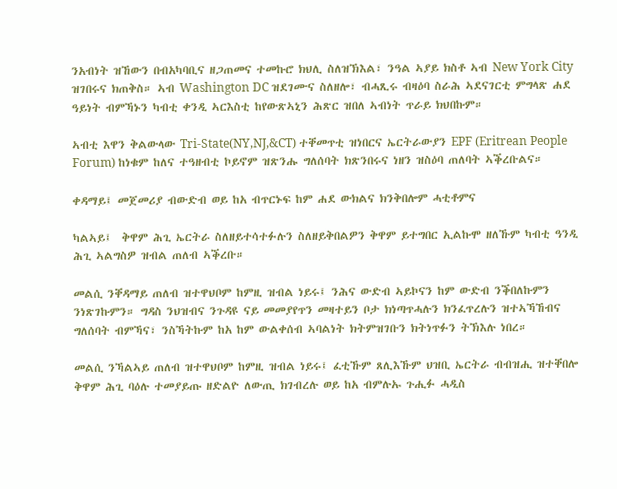ንአብነት ዝኸውን በብአካባቢና ዘጋጠመና ተመኩሮ ክህሊ ስለዝኽእል፣ ንዓል ኣያይ ክስቶ ኣብ New York City ዝገበሩና ክጠቅስ። ኣብ Washington DC ዝደገሙና ስለዘሎ፣ ብሓጺሩ ብዛዕባ ስራሕ ኣደናገርቲ ምግላጽ ሐደ ዓይነት ብምኻኑን ካብቲ ቀንዲ ኣርእስቲ ከየውጽኣኒን ሕጽር ዝበለ ኣብነት ጥራይ ክህበኩም።

ኣብቲ እዋን ቅልውላው Tri-State(NY,NJ,&CT) ተቐመጥቲ ዝነበርና ኤርትራውያን EPF (Eritrean People Forum) ከነቁም ከለና ተዓዘብቲ ኮይኖም ዝጽንሑ ግለሰባት ክጽንበሩና ነዘን ዝስዕባ ጠለባት ኣቕረቡልና።

ቀዳማይ፤ መጀመሪያ ብውድብ ወይ ከአ ብጥርኑፍ ከም ሐደ ውክልና ክንቅበሎም ሓቲቶምና

ካልኣይ፤  ቅዋም ሕጊ ኤርትራ ስለዘይተሳተፉሉን ስለዘይቅበልዎን ቅዋም ይተግበር ኢልኩሞ ዘለኹም ካብቲ ዓንዲ ሕጊ ኣልግስዎ ዝብል ጠለብ ኣቕረቡ።

መልሲ ንቐዳማይ ጠለብ ዝተዋህቦም ከምዚ ዝብል ነይሩ፤ ንሕና ውድብ ኣይኮናን ከም ውድብ ንቕበለኩምን ንነጽገኩምን። ግዳስ ንህዝብና ንጉዳዩ ናይ መመያየጥን መዛተይን ቦታ ክነጣጥሓሉን ክንፈጥረሉን ዝተኣኻኸብና ግለሰባት ብምኻና፣ ንስኻትኩም ከአ ከም ውልቀሰብ ኣባልነት ክትምዝገቡን ክትነጥፉን ትኽእሉ ነበረ።

መልሲ ንኻልኣይ ጠለብ ዝተዋህቦም ከምዚ ዝብል ነይሩ፤ ፈቲኹም ጸሊእኹም ህዝቢ ኤርትራ ብብዝሒ ዝተቐበሎ ቅዋም ሕጊ ባዕሉ ተመያይጡ ዘድልዮ ለውጢ ክገብረሉ ወይ ከአ ብምሉኡ ጉሒፉ ሓዲስ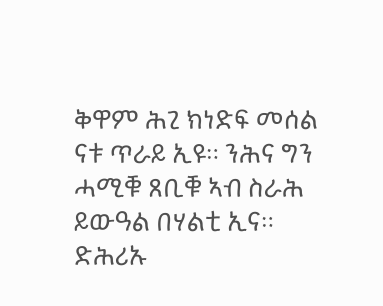ቅዋም ሕጊ ክነድፍ መሰል ናቱ ጥራይ ኢዩ። ንሕና ግን ሓሚቑ ጸቢቑ ኣብ ስራሕ ይውዓል በሃልቲ ኢና። ድሕሪኡ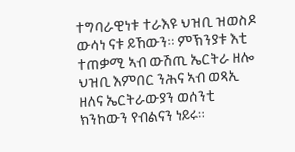ተግባራዊነቱ ተራእዩ ህዝቢ ዝወስዶ ውሳነ ናቱ ይኸውን። ምኽንያቱ እቲ ተጠቃሚ ኣብ ውሽጢ ኤርትራ ዘሎ ህዝቢ እምበር ንሕና ኣብ ወጻኢ ዘለና ኤርትራውያን ወሰንቲ ክንከውን የብልናን ነይሩ።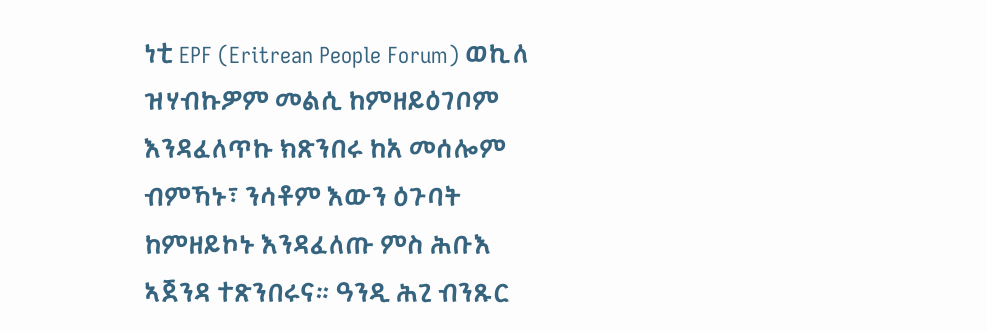ነቲ EPF (Eritrean People Forum) ወኪለ ዝሃብኩዎም መልሲ ከምዘይዕገቦም እንዳፈለጥኩ ክጽንበሩ ከአ መሰሎም ብምኻኑ፣ ንሳቶም እውን ዕጉባት ከምዘይኮኑ እንዳፈለጡ ምስ ሕቡእ ኣጀንዳ ተጽንበሩና። ዓንዲ ሕጊ ብንጹር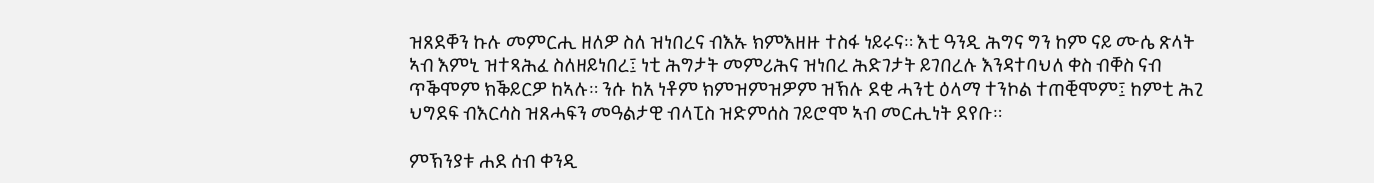ዝጸደቐን ኩሉ መምርሒ ዘለዎ ስለ ዝነበረና ብእኡ ክምእዘዙ ተስፋ ነይሩና። እቲ ዓንዲ ሕግና ግን ከም ናይ ሙሴ ጽላት ኣብ እምኒ ዝተጻሕፈ ስለዘይነበረ፤ ነቲ ሕግታት መምሪሕና ዝነበረ ሕድገታት ይገበረሉ እንዳተባህለ ቀስ ብቐስ ናብ ጥቕሞም ክቕይርዎ ከኣሉ። ንሱ ከአ ነቶም ክምዝምዝዎም ዝኽሉ ደቂ ሓንቲ ዕላማ ተንኮል ተጠቒሞም፤ ከምቲ ሕጊ ህግደፍ ብእርሳስ ዝጸሓፍን መዓልታዊ ብላፒስ ዝድምሰስ ገይሮሞ ኣብ መርሒነት ደየቡ።

ምኽንያቱ ሐደ ሰብ ቀንዲ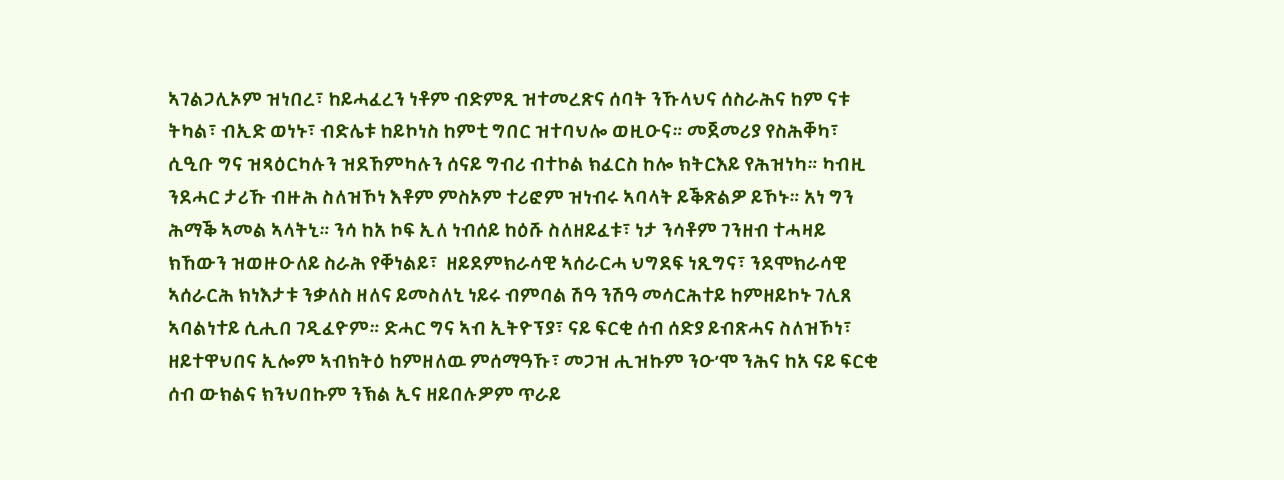ኣገልጋሊኦም ዝነበረ፣ ከይሓፈረን ነቶም ብድምጺ ዝተመረጽና ሰባት ንኹላህና ሰስራሕና ከም ናቱ ትካል፣ ብኢድ ወነኑ፣ ብድሌቱ ከይኮነስ ከምቲ ግበር ዝተባህሎ ወዚዑና። መጀመሪያ የስሕቐካ፣ ሲዒቡ ግና ዝጻዕርካሉን ዝደኸምካሉን ሰናይ ግብሪ ብተኮል ክፈርስ ከሎ ክትርእይ የሕዝነካ። ካብዚ ንደሓር ታሪኹ ብዙሕ ስለዝኾነ እቶም ምስኦም ተሪፎም ዝነብሩ ኣባላት ይቕጽልዎ ይኾኑ። አነ ግን ሕማቕ ኣመል ኣላትኒ። ንሳ ከአ ኮፍ ኢለ ነብሰይ ከዕሹ ስለዘይፈቱ፣ ነታ ንሳቶም ገንዘብ ተሓዛይ ክኸውን ዝወዙዑለይ ስራሕ የቐነልይ፣  ዘይደምክራሳዊ ኣሰራርሓ ህግደፍ ነጺግና፣ ንደሞክራሳዊ ኣሰራርሕ ክነእታቱ ንቃለስ ዘለና ይመስለኒ ነይሩ ብምባል ሽዓ ንሽዓ መሳርሕተይ ከምዘይኮኑ ገሊጸ ኣባልነተይ ሲሒበ ገዲፈዮም። ድሓር ግና ኣብ ኢትዮፕያ፣ ናይ ፍርቂ ሰብ ሰድያ ይብጽሓና ስለዝኾነ፣ ዘይተዋህበና ኢሎም ኣብክትዕ ከምዘለዉ ምሰማዓኹ፣ መጋዝ ሒዝኩም ንዑ’ሞ ንሕና ከአ ናይ ፍርቂ ሰብ ውክልና ክንህበኩም ንኽል ኢና ዘይበሉዎም ጥራይ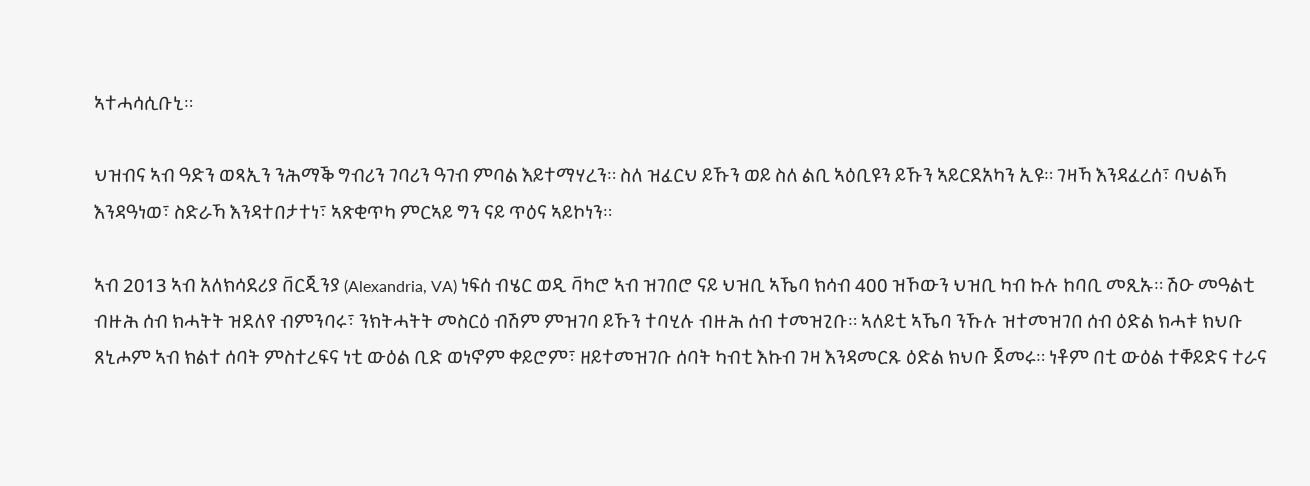ኣተሓሳሲቡኒ።

ህዝብና ኣብ ዓድን ወጻኢን ንሕማቕ ግብሪን ገባሪን ዓገብ ምባል እይተማሃረን። ስለ ዝፈርህ ይኹን ወይ ስለ ልቢ ኣዕቢዩን ይኹን ኣይርደአካን ኢዩ። ገዛኻ እንዳፈረሰ፣ ባህልኻ እንዳዓነወ፣ ስድራኻ እንዳተበታተነ፣ ኣጽቂጥካ ምርኣይ ግን ናይ ጥዕና ኣይኮነን።

ኣብ 2013 ኣብ አለክሳደሪያ ቨርጂንያ (Alexandria, VA) ነፍሰ ብሄር ወዲ ቫካሮ ኣብ ዝገበሮ ናይ ህዝቢ ኣኼባ ክሳብ 400 ዝኾውን ህዝቢ ካብ ኩሉ ከባቢ መጺኡ። ሽዑ መዓልቲ ብዙሕ ሰብ ክሓትት ዝደለየ ብምንባሩ፣ ንክትሓትት መስርዕ ብሽም ምዝገባ ይኹን ተባሂሉ ብዙሕ ሰብ ተመዝጊቡ። ኣለይቲ ኣኼባ ንኹሉ ዝተመዝገበ ሰብ ዕድል ክሓቱ ክህቡ ጸኒሖም ኣብ ክልተ ሰባት ምስተረፍና ነቲ ውዕል ቢድ ወነኖም ቀይሮም፣ ዘይተመዝገቡ ሰባት ካብቲ እኩብ ገዛ እንዳመርጹ ዕድል ክህቡ ጀመሩ። ነቶም በቲ ውዕል ተቐይድና ተራና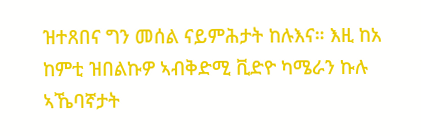ዝተጸበና ግን መሰል ናይምሕታት ከሉእና። እዚ ከአ ከምቲ ዝበልኩዎ ኣብቅድሚ ቪድዮ ካሜራን ኩሉ ኣኼባኛታት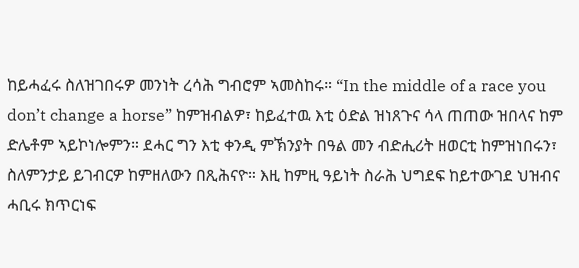ከይሓፈሩ ስለዝገበሩዎ መንነት ረሳሕ ግብሮም ኣመስከሩ። “In the middle of a race you don’t change a horse” ከምዝብልዎ፣ ከይፈተዉ እቲ ዕድል ዝነጸጉና ሳላ ጠጠው ዝበላና ከም ድሌቶም ኣይኮነሎምን። ደሓር ግን እቲ ቀንዲ ምኽንያት በዓል መን ብድሒሪት ዘወርቲ ከምዝነበሩን፣ ስለምንታይ ይገብርዎ ከምዘለውን በጺሕናዮ። እዚ ከምዚ ዓይነት ስራሕ ህግደፍ ከይተውገደ ህዝብና ሓቢሩ ክጥርነፍ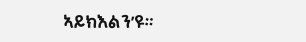ኣይክእልን’ዩ።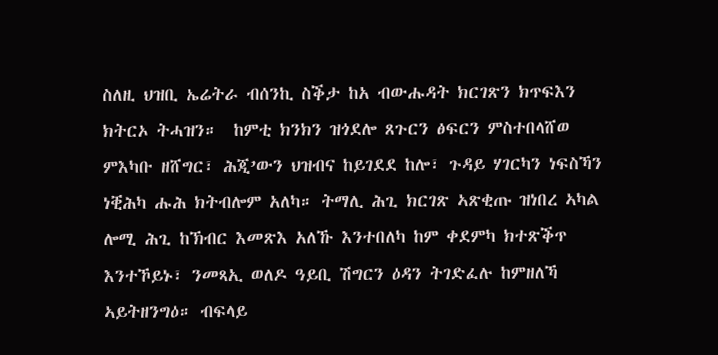ስለዚ ህዝቢ ኤሬትራ ብሰንኪ ስቕታ ከአ ብውሑዳት ክርገጽን ክጥፍእን ክትርኦ ትሓዝን።  ከምቲ ክንክን ዝጎደሎ ጸጉርን ፅፍርን ምስተበላሸወ ምእካቡ ዘሸግር፣ ሕጂ’ውን ህዝብና ከይገደደ ከሎ፣ ጉዳይ ሃገርካን ነፍስኻን ነቒሕካ ሑሕ ክትብሎም አለካ። ትማሊ ሕጊ ክርገጽ ኣጽቂጡ ዝነበረ ኣካል ሎሚ ሕጊ ከኽብር እመጽእ አለኹ እንተበለካ ከም ቀደምካ ክተጽቕጥ እንተኾይኑ፣ ንመጻኢ ወለዶ ዓይቢ ሽግርን ዕዳን ትገድፈሉ ከምዘለኻ ኣይትዘንግዕ። ብፍላይ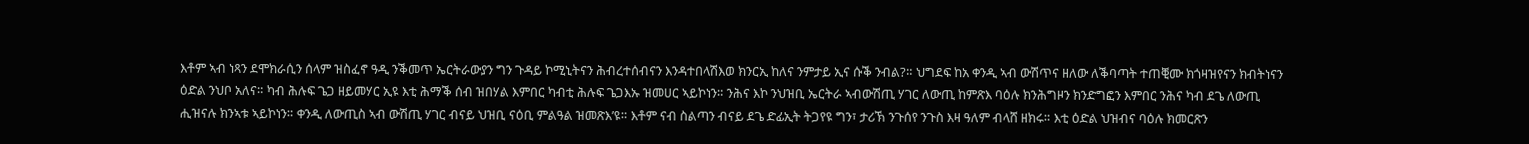እቶም ኣብ ነጻን ደሞክራሲን ሰላም ዝስፈኖ ዓዲ ንቕመጥ ኤርትራውያን ግን ጉዳይ ኮሚኒትናን ሕብረተሰብናን እንዳተበላሽእወ ክንርኢ ከለና ንምታይ ኢና ሱቕ ንብል?። ህግደፍ ከአ ቀንዲ ኣብ ውሽጥና ዘለው ለቕባጣት ተጠቒሙ ክጎዛዝየናን ክብትነናን ዕድል ንህቦ አለና። ካብ ሕሉፍ ጌጋ ዘይመሃር ኢዩ እቲ ሕማቕ ሰብ ዝበሃል እምበር ካብቲ ሕሉፍ ጌጋእኡ ዝመሀር ኣይኮነን። ንሕና እኮ ንህዝቢ ኤርትራ ኣብውሽጢ ሃገር ለውጢ ከምጽእ ባዕሉ ክንሕግዞን ክንድግፎን እምበር ንሕና ካብ ደጌ ለውጢ ሒዝናሉ ክንኣቱ ኣይኮነን። ቀንዲ ለውጢስ ኣብ ውሽጢ ሃገር ብናይ ህዝቢ ናዕቢ ምልዓል ዝመጽእ’ዩ። እቶም ናብ ስልጣን ብናይ ደጌ ድፊኢት ትጋየዩ ግን፣ ታሪኽ ንጉሰየ ንጉስ እዛ ዓለም ብላሸ ዘክሩ። እቲ ዕድል ህዝብና ባዕሉ ክመርጽን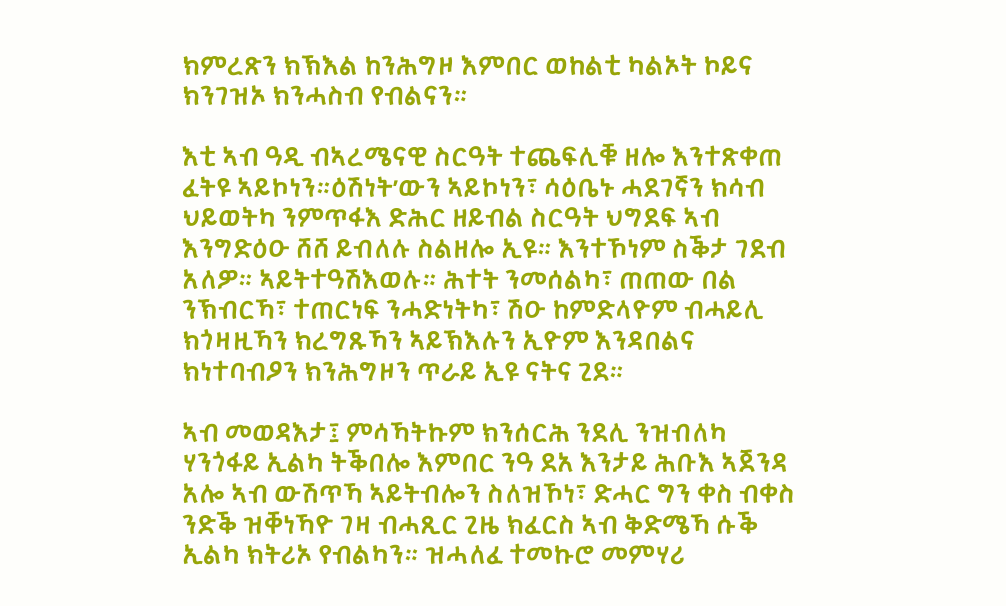ክምረጽን ክኽእል ከንሕግዞ እምበር ወከልቲ ካልኦት ኮይና ክንገዝኦ ክንሓስብ የብልናን።

እቲ ኣብ ዓዲ ብኣረሜናዊ ስርዓት ተጨፍሊቑ ዘሎ እንተጽቀጠ ፈትዩ ኣይኮነን።ዕሽነት’ውን ኣይኮነን፣ ሳዕቤኑ ሓደገኛን ክሳብ ህይወትካ ንምጥፋእ ድሕር ዘይብል ስርዓት ህግደፍ ኣብ እንግድዕዑ ሸሸ ይብለሉ ስልዘሎ ኢዩ። እንተኾነም ስቕታ ገደብ አለዎ። ኣይትተዓሽእወሉ። ሕተት ንመሰልካ፣ ጠጠው በል ንኽብርኻ፣ ተጠርነፍ ንሓድነትካ፣ ሽዑ ከምድላዮም ብሓይሊ ክጎዛዚኻን ክረግጹኻን ኣይኽእሉን ኢዮም እንዳበልና ክነተባብዖን ክንሕግዞን ጥራይ ኢዩ ናትና ጊደ።

ኣብ መወዳእታ፤ ምሳኻትኩም ክንሰርሕ ንደሊ ንዝብለካ ሃንጎፋይ ኢልካ ትቕበሎ እምበር ንዓ ደአ እንታይ ሕቡእ ኣጀንዳ አሎ ኣብ ውሽጥኻ ኣይትብሎን ስለዝኾነ፣ ድሓር ግን ቀስ ብቀስ ንድቕ ዝቐነኻዮ ገዛ ብሓጺር ጊዜ ክፈርስ ኣብ ቅድሜኻ ሱቕ ኢልካ ክትሪኦ የብልካን። ዝሓለፈ ተመኩሮ መምሃሪ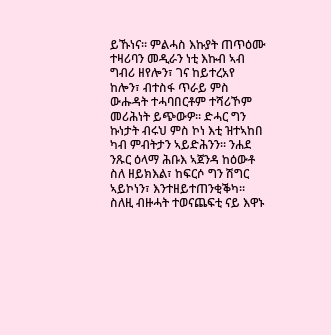ይኹነና። ምልሓስ እኩያት ጠጥዕሙ ተዛሪባን መዲራን ነቲ እኩብ ኣብ ግብሪ ዘየሎን፣ ገና ከይተረአየ ከሎን፣ ብተስፋ ጥራይ ምስ ውሑዳት ተሓባበርቶም ተሻሪኾም መሪሕነት ይጭውዎ። ድሓር ግን ኩነታት ብሩህ ምስ ኮነ እቲ ዝተኣከበ ካብ ምብትታን ኣይድሕንን። ንሐደ ንጹር ዕላማ ሕቡእ ኣጀንዳ ከዕውቶ ስለ ዘይክእል፣ ከፍርሶ ግን ሽግር ኣይኮነን፣ እንተዘይተጠንቂቕካ። ስለዚ ብዙሓት ተወናጨፍቲ ናይ እዋኑ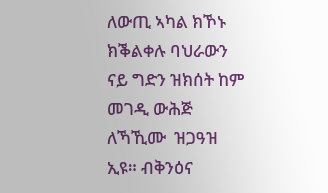ለውጢ ኣካል ክኾኑ ክቕልቀሉ ባህራውን ናይ ግድን ዝክሰት ከም መገዲ ውሕጅ ለኻኺሙ  ዝጋዓዝ ኢዩ። ብቅንዕና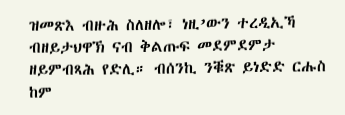ዝመጽእ ብዙሕ ስለዘሎ፣ ነዚ’ውን ተረዲኢኻ ብዘይታህዋኽ ናብ ቅልጡፍ መደምደምታ ዘይምብጻሕ የድሊ። ብሰንኪ ንቑጽ ይነድድ ርሑስ ከም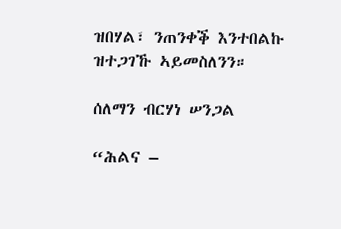ዝበሃል፣ ንጠንቀቕ እንተበልኩ ዝተጋገኹ ኣይመስለንን።

ሰለማን ብርሃነ ሠንጋል

“ሕልና –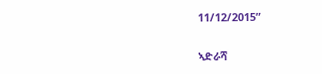11/12/2015”

ኣድራሻ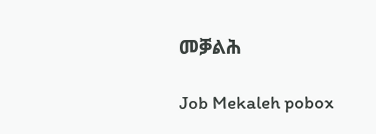መቓልሕ

Job Mekaleh pobox